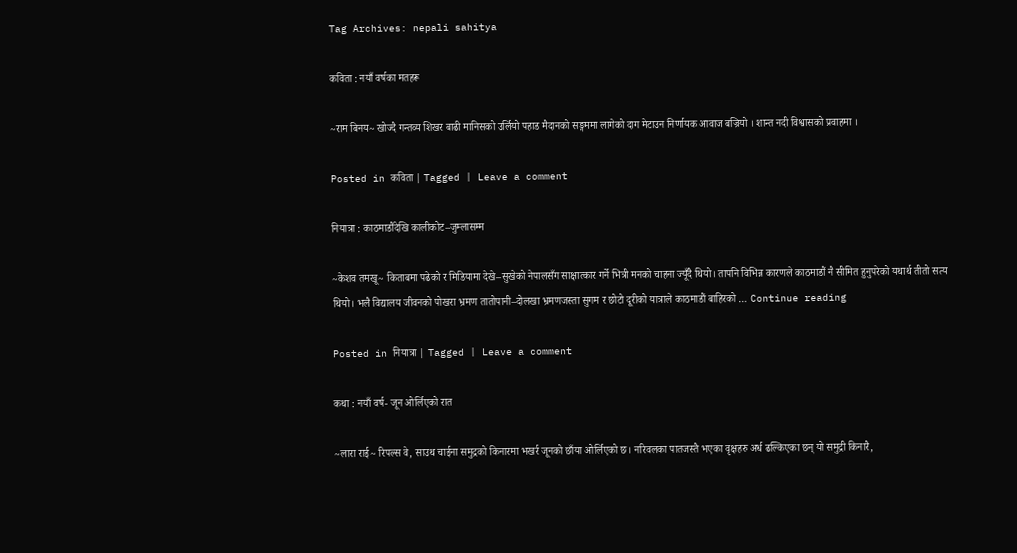Tag Archives: nepali sahitya

कविता : नयाँ वर्षका मतहरू

~राम बिनय~ खोज्दै गन्तव्य शिखर बाढी मानिसको उर्लियो पहाड मैदानको सङ्गममा लागेको दाग मेटाउन निर्णायक आवाज बज्रियो । शान्त नदी विश्वासको प्रवाहमा ।

Posted in कविता | Tagged | Leave a comment

नियात्रा : काठमाडौंदेखि कालीकोट–जुम्लासम्म

~केशव तमखू~ किताबमा पढेको र मिडियामा देखे–सुखेको नेपालसँग साक्षात्कार गर्ने भित्री मनको चाहना ज्यूँदै थियो। तापनि विभिन्न कारणले काठमाडौं नै सीमित हुनुपरेको यथार्थ तीतो सत्य थियो। भलै विद्यालय जीवनको पोखरा भ्रमण तातोपानी–दोलखा भ्रमणजस्ता सुगम र छोटो दूरीको यात्राले काठमाडौं बाहिरको … Continue reading

Posted in नियात्रा | Tagged | Leave a comment

कथा : नयाँ वर्ष- जून ओर्लिएको रात

~लारा राई~ रिपल्स वे, साउथ चाईना समुद्रको किनारमा भखर्र जूनको छाँया ओर्लिएको छ। नरिवलका पातजस्तै भएका वृक्षहरु अर्ध ढल्किएका छन् यो समुद्री किनारै,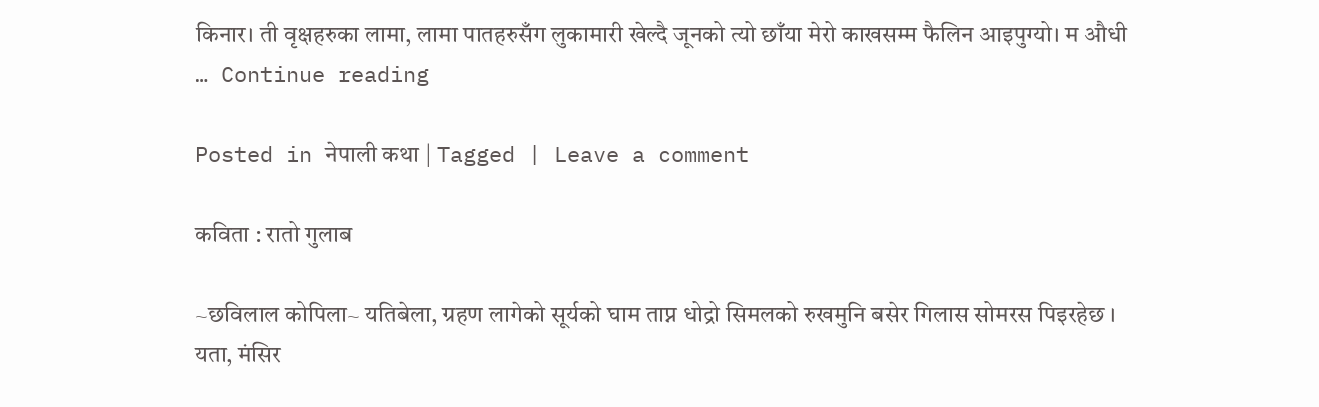किनार। ती वृक्षहरुका लामा, लामा पातहरुसँग लुकामारी खेल्दै जूनको त्यो छाँया मेरो काखसम्म फैलिन आइपुग्यो। म औधी … Continue reading

Posted in नेपाली कथा | Tagged | Leave a comment

कविता : रातो गुलाब

~छविलाल कोपिला~ यतिबेला, ग्रहण लागेको सूर्यको घाम ताप्न धोद्रो सिमलको रुखमुनि बसेर गिलास सोमरस पिइरहेछ । यता, मंसिर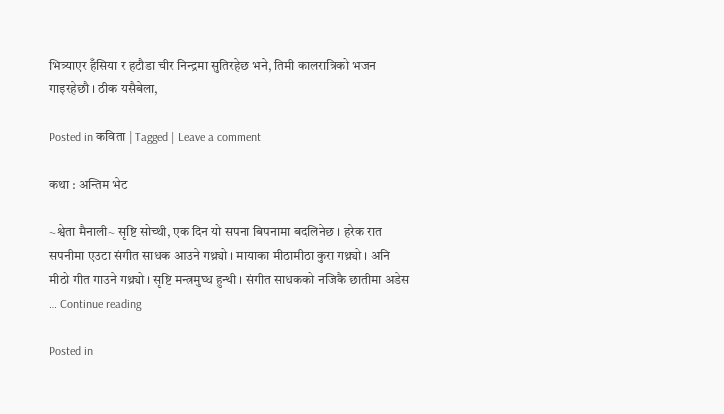भित्र्याएर हँसिया र हटौडा चीर निन्द्रमा सुतिरहेछ भने, तिमी कालरात्रिको भजन गाइरहेछौ । ठीक यसैबेला,

Posted in कविता | Tagged | Leave a comment

कथा : अन्तिम भेट

~श्वेता मैनाली~ सृष्टि सोच्थी, एक दिन यो सपना बिपनामा बदलिनेछ । हरेक रात सपनीमा एउटा संगीत साधक आउने गथ्र्यो । मायाका मीठामीठा कुरा गथ्र्यो । अनि मीठो गीत गाउने गथ्र्यो । सृष्टि मन्त्रमुघ्ध हुन्थी । संगीत साधकको नजिकै छातीमा अडेस … Continue reading

Posted in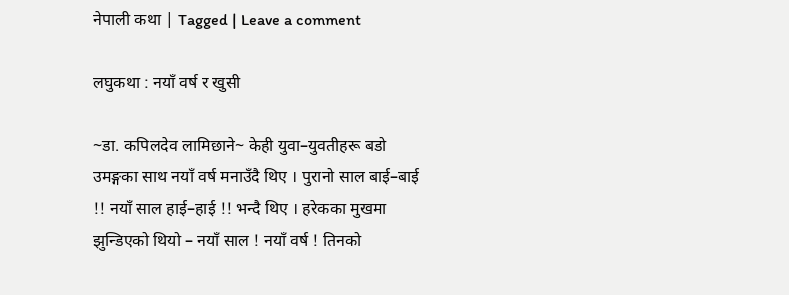नेपाली कथा | Tagged | Leave a comment

लघुकथा : नयाँ वर्ष र खुसी

~डा. कपिलदेव लामिछाने~ केही युवा–युवतीहरू बडो उमङ्गका साथ नयाँ वर्ष मनाउँदै थिए । पुरानो साल बाई–बाई !! नयाँ साल हाई–हाई !! भन्दै थिए । हरेकका मुखमा झुन्डिएको थियो – नयाँ साल ! नयाँ वर्ष ! तिनको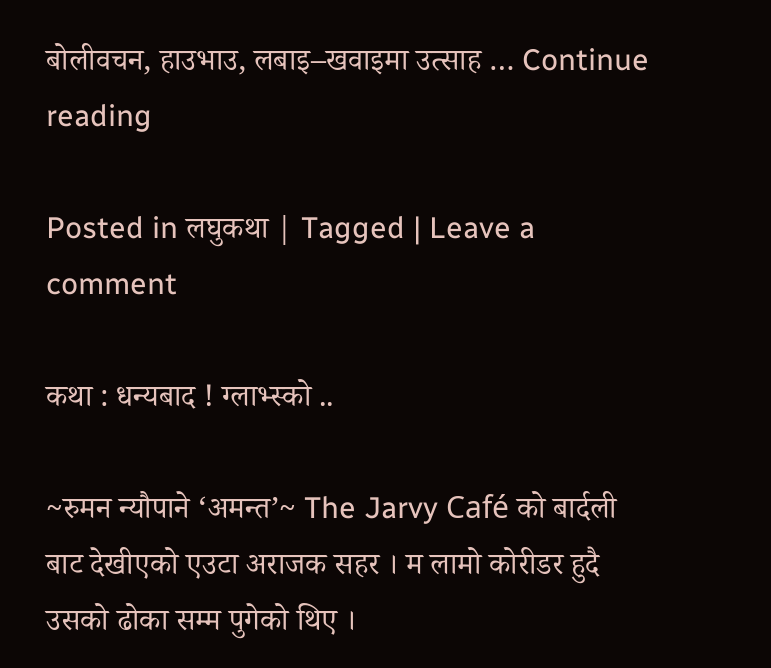बोलीवचन, हाउभाउ, लबाइ–खवाइमा उत्साह … Continue reading

Posted in लघुकथा | Tagged | Leave a comment

कथा : धन्यबाद ! ग्लाभ्स्को ..

~रुमन न्यौपाने ‘अमन्त’~ The Jarvy Café को बार्दली बाट देखीएको एउटा अराजक सहर । म लामो कोरीडर हुदै उसको ढोका सम्म पुगेको थिए ।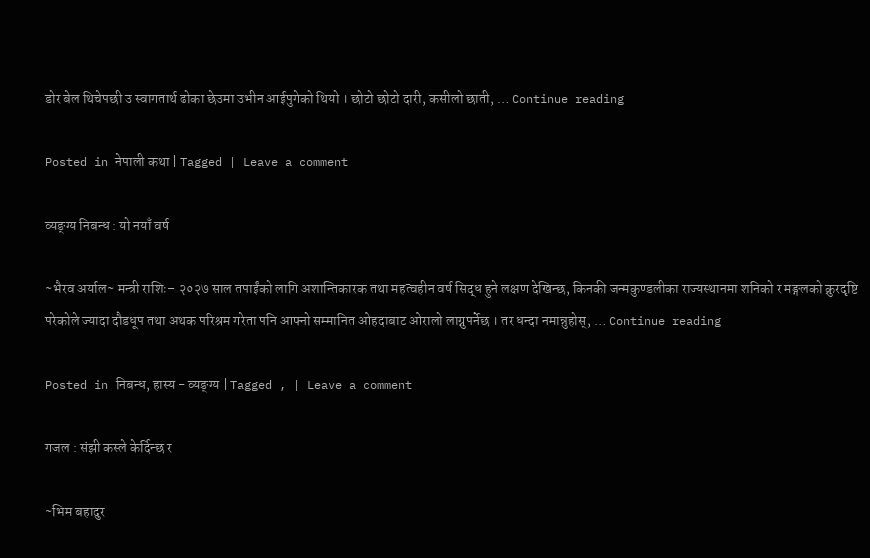डोर बेल थिचेपछी उ स्वागतार्थ ढोका छेउमा उभीन आईपुगेको थियो । छोटो छोटो दारी, कसीलो छाती, … Continue reading

Posted in नेपाली कथा | Tagged | Leave a comment

व्यङ्ग्य निबन्ध : यो नयाँ वर्ष

~भैरव अर्याल~ मन्त्री राशिः– २०२७ साल तपाईंको लागि अशान्तिकारक तथा महत्वहीन वर्ष सिद्ध हुने लक्षण देखिन्छ, किनकी जन्मकुण्डलीका राज्यस्थानमा शनिको र मङ्गलको क्रुरदृष्टि परेकोले ज्यादा दौडधूप तथा अथक परिश्रम गरेता पनि आफ्नो सम्मानित ओहदाबाट ओरालो लाग्नुपर्नेछ । तर धन्दा नमान्नुहोस्, … Continue reading

Posted in निबन्ध, हास्य - व्यङ्ग्य | Tagged , | Leave a comment

गजल : संझी कस्ले केर्दिन्छ र

~भिम बहादुर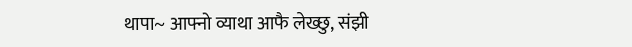थापा~ आफ्नो व्याथा आफै लेख्छु, संझी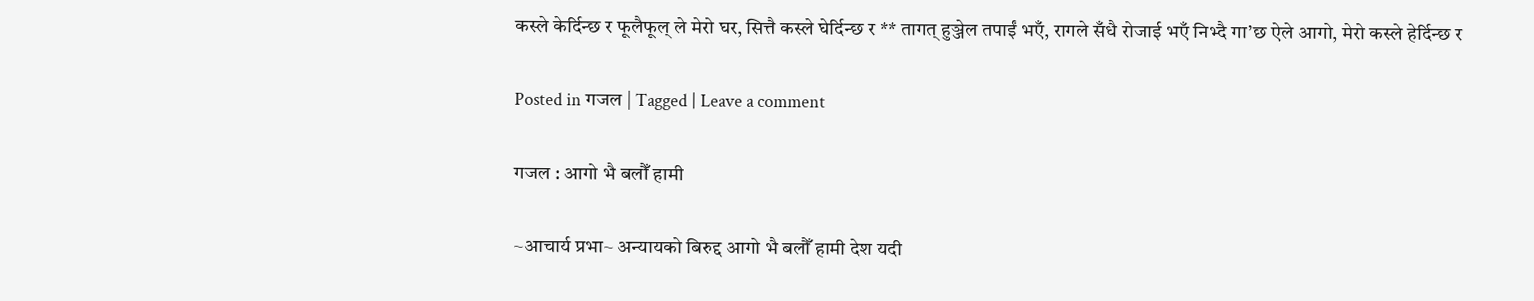कस्ले केर्दिन्छ र फूलैफूल् ले मेरो घर, सित्तै कस्ले घेर्दिन्छ र ** तागत् हुञ्जेल तपाईं भएँ, रागले सँधै रोजाई भएँ निभ्दै गा’छ ऐले आगो, मेरो कस्ले हेर्दिन्छ र

Posted in गजल | Tagged | Leave a comment

गजल : आगो भै बलौँ हामी

~आचार्य प्रभा~ अन्यायको बिरुद्द आगो भै बलौँ हामी देश यदी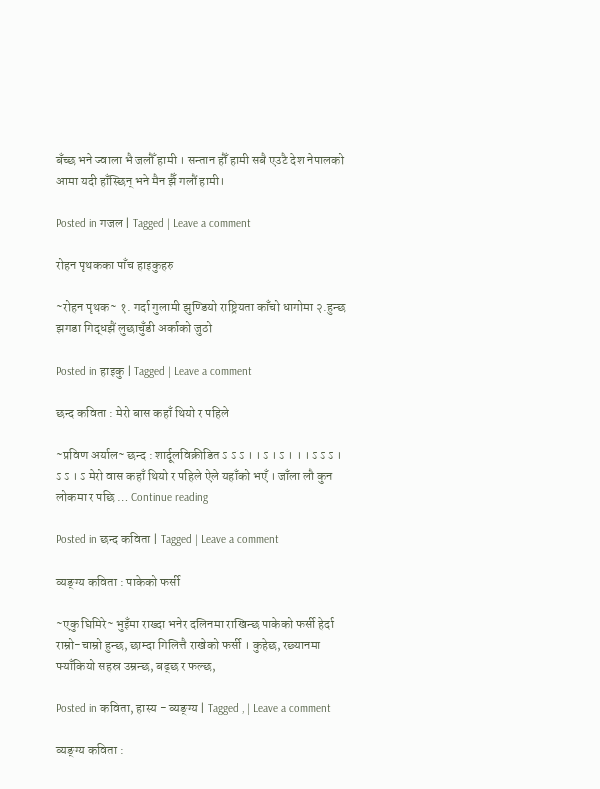बँच्छ भने ज्वाला भै जलौँ हामी । सन्तान हौँ हामी सबै एउटै देश नेपालको आमा यदी हाँस्छिन् भने मैन झैँ गलौं हामी।

Posted in गजल | Tagged | Leave a comment

रोहन पृथकका पाँच हाइकुहरु

~रोहन पृथक~ १. गर्दा गुलामी झुण्डियो राष्ट्रियता काँचो धागोमा २.हुन्छ झगडा गिद्धझैं लुछाचुँडी अर्काको जुठो

Posted in हाइकु | Tagged | Leave a comment

छन्द कविता : मेरो बास कहाँ थियो र पहिले

~प्रविण अर्याल~ छन्द : शार्दूलविक्रीडित ऽ ऽ ऽ । । ऽ । ऽ । । । ऽ ऽ ऽ । ऽ ऽ । ऽ मेरो वास कहाँ थियो र पहिले ऐले यहाँको भएँ । जाँला लौ कुन लोकमा र पछि … Continue reading

Posted in छन्द कविता | Tagged | Leave a comment

व्यङ्ग्य कविता : पाकेको फर्सी

~एकु घिमिरे~ भुइँमा राख्दा भनेर दलिनमा राखिन्छ पाकेको फर्सी हेर्दा राम्रो-चाम्रो हुन्छ, छाम्दा गिलित्तै राखेको फर्सी । कुहेछ, रछ्यानमा फ्याँकियो सहस्र उम्रन्छ, बढ्छ र फल्छ,

Posted in कविता, हास्य - व्यङ्ग्य | Tagged , | Leave a comment

व्यङ्ग्य कविता :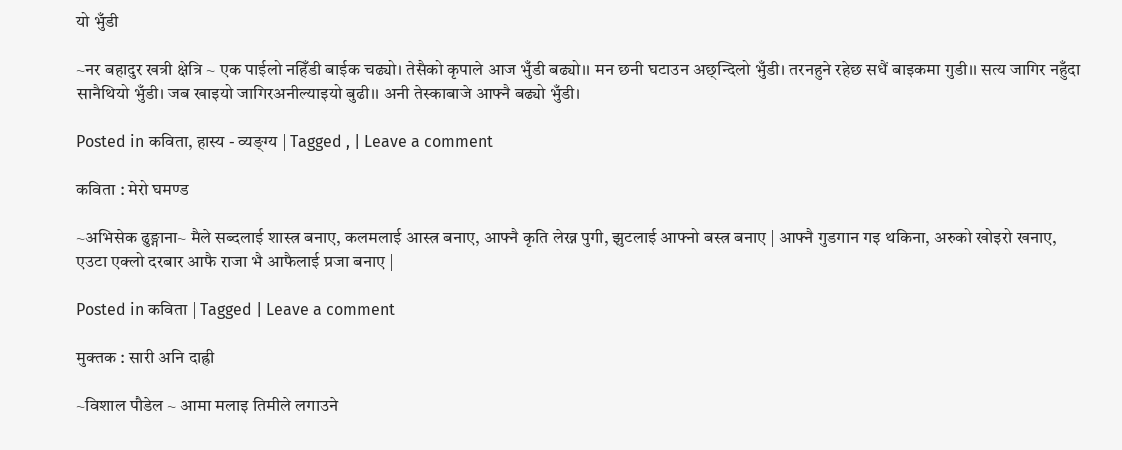यो भुँडी

~नर बहादुर खत्री क्षेत्रि ~ एक पाईलो नहिँडी बाईक चढ्यो। तेसैको कृपाले आज भुँडी बढ्यो।। मन छनी घटाउन अछ्न्दिलो भुँडी। तरनहुने रहेछ सधैं बाइकमा गुडी।। सत्य जागिर नहुँदा सानैथियो भुँडी। जब खाइयो जागिरअनील्याइयो बुढी।। अनी तेस्काबाजे आफ्नै बढ्यो भुँडी।

Posted in कविता, हास्य - व्यङ्ग्य | Tagged , | Leave a comment

कविता : मेरो घमण्ड

~अभिसेक ढुङ्गाना~ मैले सब्दलाई शास्त्र बनाए, कलमलाई आस्त्र बनाए, आफ्नै कृति लेख्न पुगी, झुटलाई आफ्नो बस्त्र बनाए | आफ्नै गुडगान गइ थकिना, अरुको खोइरो खनाए, एउटा एक्लो दरबार आफै राजा भै आफैलाई प्रजा बनाए |

Posted in कविता | Tagged | Leave a comment

मुक्तक : सारी अनि दाह्री

~विशाल पौडेल ~ आमा मलाइ तिमीले लगाउने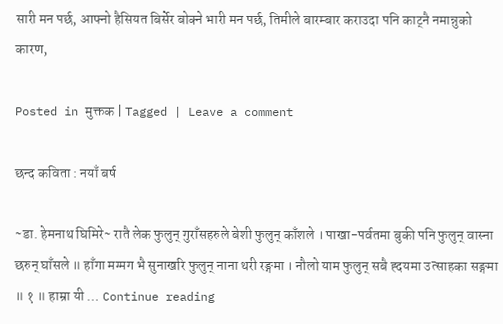सारी मन पर्छ, आफ्नो हैसियत बिर्सेर बोक्ने भारी मन पर्छ, तिमीले बारम्बार कराउदा पनि काट्नै नमान्नुको कारण,

Posted in मुक्तक | Tagged | Leave a comment

छन्द कविता : नयाँ बर्ष

~डा. हेमनाथ घिमिरे~ रातै लेक फुलुन् गुराँसहरुले बेशी फुलुन् काँशले । पाखा-पर्वतमा बुकी पनि फुलुन् वास्ना छरुन् घाँसले ॥ हाँगा मग्मग भै सुनाखरि फुलुन् नाना थरी रङ्गमा । नौलो याम फुलुन् सबै ह्दयमा उत्साहका सङ्गमा ॥ १ ॥ हाम्रा यी … Continue reading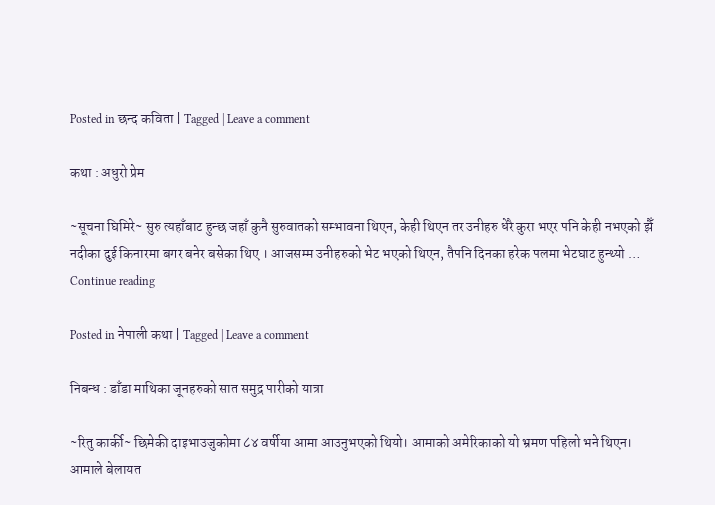Posted in छन्द कविता | Tagged | Leave a comment

कथा : अधुरो प्रेम

~सूचना घिमिरे~ सुरु त्यहाँबाट हुन्छ जहाँ कुनै सुरुवातको सम्भावना थिएन, केही थिएन तर उनीहरु धेरै कुरा भएर पनि केही नभएको झैँ नदीका दुई किनारमा बगर बनेर बसेका थिए । आजसम्म उनीहरुको भेट भएको थिएन, तैपनि दिनका हरेक पलमा भेटघाट हुन्थ्यो … Continue reading

Posted in नेपाली कथा | Tagged | Leave a comment

निबन्ध : डाँडा माथिका जूनहरुको सात समुद्र पारीको यात्रा

~रितु कार्की~ छिमेकी दाइभाउजुकोमा ८४ वर्षीया आमा आउनुभएको थियो। आमाको अमेरिकाको यो भ्रमण पहिलो भने थिएन। आमाले बेलायत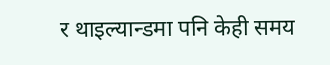र थाइल्यान्डमा पनि केही समय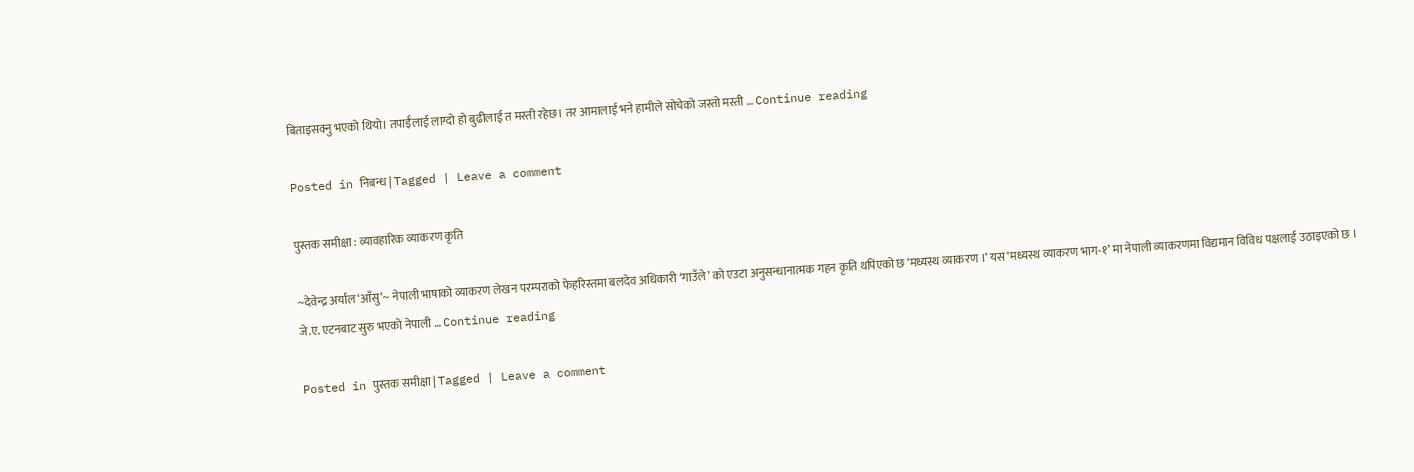बिताइसक्नु भएको थियो। तपाईँलाई लाग्दो हो बुढीलाई त मस्ती रहेछ। तर आमालाई भने हामीले सोचेको जस्तो मस्ती … Continue reading

Posted in निबन्ध | Tagged | Leave a comment

पुस्तक समीक्षा : व्यावहारिक व्याकरण कृति

~देवेन्द्र अर्याल ‘आँसु’~ नेपाली भाषाको व्याकरण लेखन परम्पराको फेहरिस्तमा बलदेव अधिकारी ‘गाउँले’ को एउटा अनुसन्धानात्मक गहन कृति थपिएको छ ‘मध्यस्थ व्याकरण ।’ यस ‘मध्यस्थ व्याकरण भाग-१’ मा नेपाली व्याकरणमा विद्यमान विविध पक्षलाई उठाइएको छ । जे.ए. एटनबाट सुरु भएको नेपाली … Continue reading

Posted in पुस्तक समीक्षा | Tagged | Leave a comment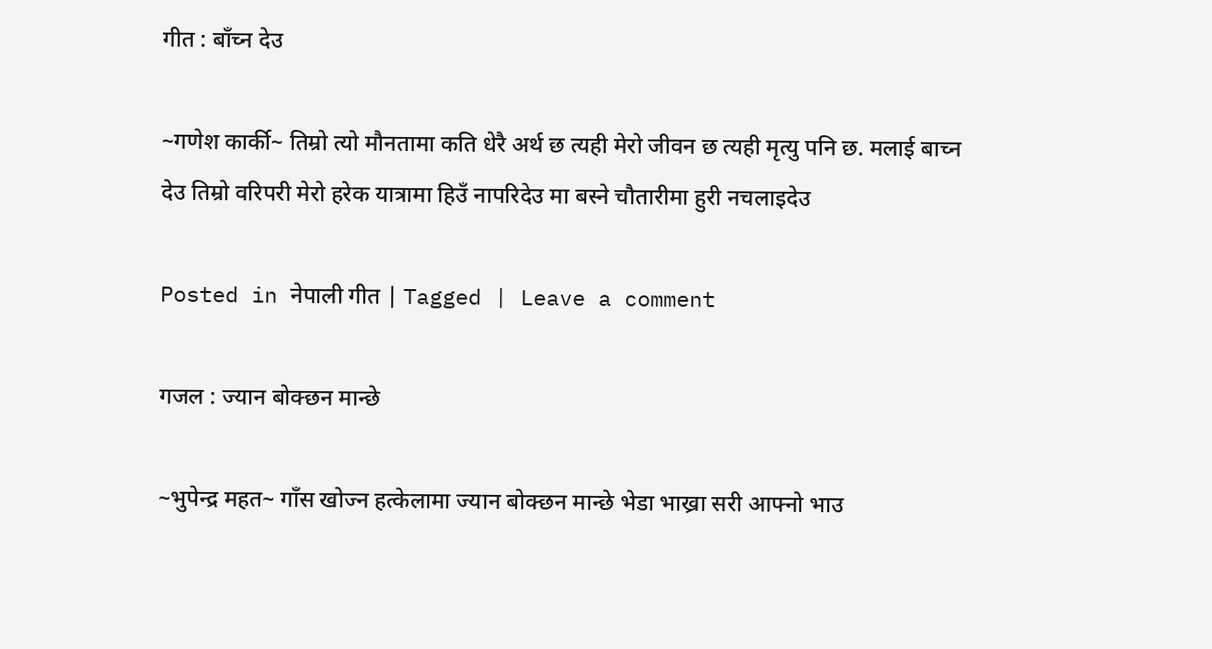गीत : बाँच्न देउ

~गणेश कार्की~ तिम्रो त्यो मौनतामा कति धेरै अर्थ छ त्यही मेरो जीवन छ त्यही मृत्यु पनि छ. मलाई बाच्न देउ तिम्रो वरिपरी मेरो हरेक यात्रामा हिउँ नापरिदेउ मा बस्ने चौतारीमा हुरी नचलाइदेउ

Posted in नेपाली गीत | Tagged | Leave a comment

गजल : ज्यान बोक्छन मान्छे

~भुपेन्द्र महत~ गाँस खोज्न हत्केलामा ज्यान बोक्छन मान्छे भेडा भाख्रा सरी आफ्नो भाउ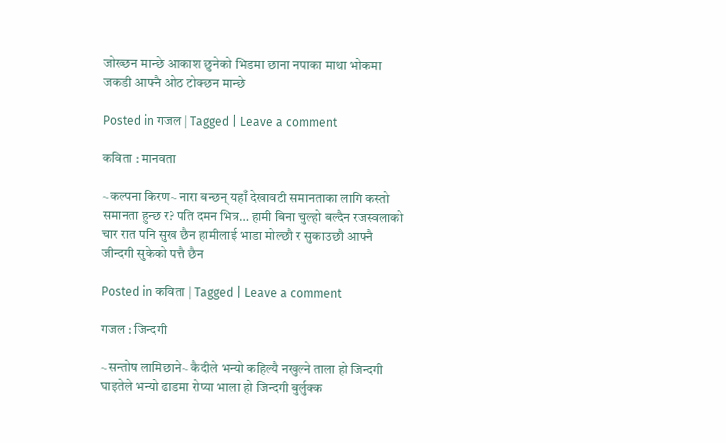जोख्छन मान्छे आकाश छुनेको भिडमा छाना नपाका माथा भोकमा जकडी आफ्नै ओठ टोक्छन मान्छे

Posted in गजल | Tagged | Leave a comment

कविता : मानवता

~कल्पना किरण~ नारा बन्छन् यहाँ देखावटी समानताका लागि कस्तो समानता हुन्छ र? पति दमन भित्र… हामी बिना चुल्हो बल्दैन रजस्वलाको चार रात पनि सुख छैन हामीलाई भाडा मोल्छौ र सुकाउछौ आफ्नै जीन्दगी सुकेको पत्तै छैन

Posted in कविता | Tagged | Leave a comment

गजल : जिन्दगी

~सन्तोष लामिछाने~ कैदीले भन्यो कहिल्यै नखुल्ने ताला हो जिन्दगी घाइतेले भन्यो ढाडमा रोप्या भाला हो जिन्दगी बुर्लुक्क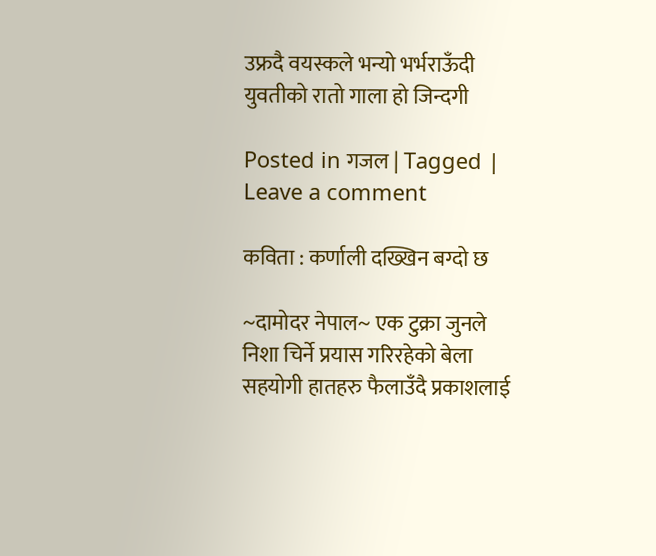उफ्रदै वयस्कले भन्यो भर्भराऊँदी युवतीको रातो गाला हो जिन्दगी

Posted in गजल | Tagged | Leave a comment

कविता : कर्णाली दख्खिन बग्दो छ

~दामोदर नेपाल~ एक टुक्रा जुनले निशा चिर्ने प्रयास गरिरहेको बेला सहयोगी हातहरु फैलाउँदै प्रकाशलाई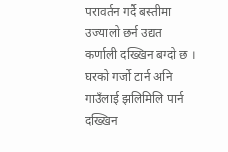परावर्तन गर्दै बस्तीमा उज्यालो छर्न उद्यत कर्णाली दख्खिन बग्दो छ । घरको गर्जो टार्न अनि गाउँलाई झलिमिलि पार्न दख्खिन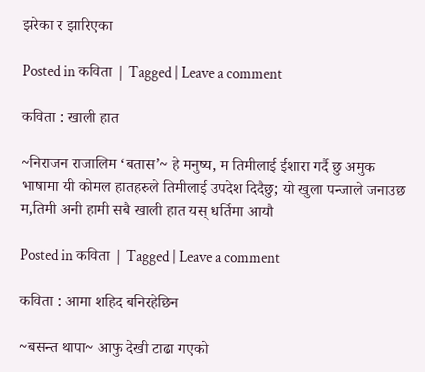झरेका र झारिएका

Posted in कविता | Tagged | Leave a comment

कविता : खाली हात

~निराजन राजालिम ‘बतास’~ हे मनुष्य, म तिमीलाई ईशारा गर्दै छु अमुक भाषामा यी कोमल हातहरुले तिमीलाई उपदेश दिदैछु; यो खुला पन्जाले जनाउछ म,तिमी अनी हामी सबै खाली हात यस् धर्तिमा आयौ

Posted in कविता | Tagged | Leave a comment

कविता : आमा शहिद बनिरहेछिन

~बसन्त थापा~ आफु देखी टाढा गएको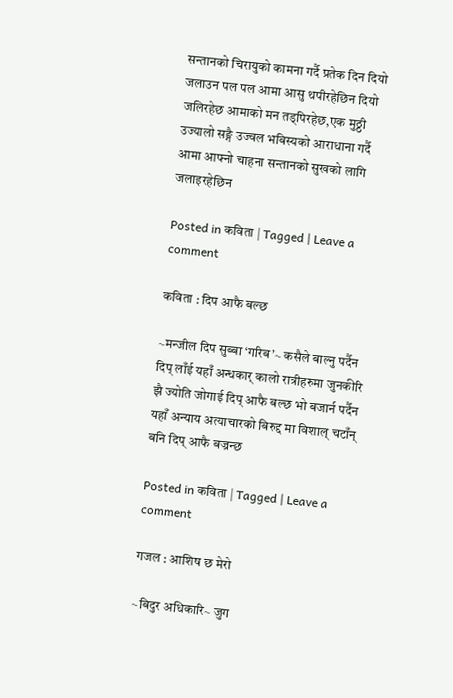सन्तानको चिरायुको कामना गर्दै प्रतेक दिन दियो जलाउन पल पल आमा आसु थपीरहेछिन दियो जलिरहेछ आमाको मन तड्पिरहेछ,एक मुठ्ठी उज्यालो सङ्गै उज्वल भबिस्यको आराधाना गर्दै आमा आफ्नो चाहना सन्तानको सुखको लागि जलाइरहेछिन

Posted in कविता | Tagged | Leave a comment

कविता : दिप आफै बल्छ

~मन्जील दिप सुब्बा ‘गरिब’~ कसैले बाल्नु पर्दैन दिप् लाँई यहाँ अन्धकार् कालो रात्रीहरुमा जुनकीरि झै ज्योति जोगाई दिप् आफै बल्छ भो बजार्न पर्दैन यहाँ अन्याय अत्याचारको बिरुद्द मा विशाल् चटाँन् बनि दिप् आफै बज्रन्छ

Posted in कविता | Tagged | Leave a comment

गजल : आशिष छ मेरो

~बिदुर अधिकारि~ जुग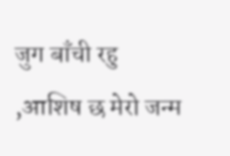जुग बाँची रहु ,आशिष छ मेरो जन्म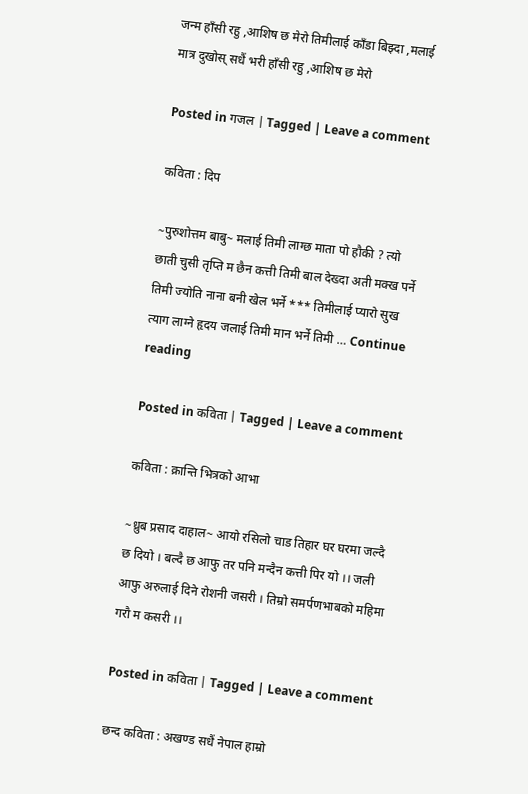जन्म हाँसी रहु ,आशिष छ मेरो तिमीलाई काँडा बिझ्दा ,मलाई मात्र दुखोस् सधैं भरी हाँसी रहु ,आशिष छ मेरो

Posted in गजल | Tagged | Leave a comment

कविता : दिप

~पुरुशोत्तम बाबु~ मलाई तिमी लाग्छ माता पो हौकी ? त्यो छाती चुसी तृप्‍ति म छैन कत्ती तिमी बाल देख्दा अती मक्ख पर्ने तिमी ज्योति नाना बनी खेल भर्ने *** तिमीलाई प्यारो सुख त्याग लाग्ने हृदय जलाई तिमी मान भर्ने तिमी … Continue reading

Posted in कविता | Tagged | Leave a comment

कविता : क्रान्ति भित्रको आभा

~ध्रुब प्रसाद दाहाल~ आयो रसिलो चाड तिहार घर घरमा जल्दै छ दियो । बल्दै छ आफु तर पनि मन्दैन कत्ती पिर यो ।। जली आफु अरुलाई दिने रोशनी जसरी । तिम्रो समर्पणभाबको महिमा गरौ म कसरी ।।

Posted in कविता | Tagged | Leave a comment

छन्द कविता : अखण्ड सधैं नेपाल हाम्रो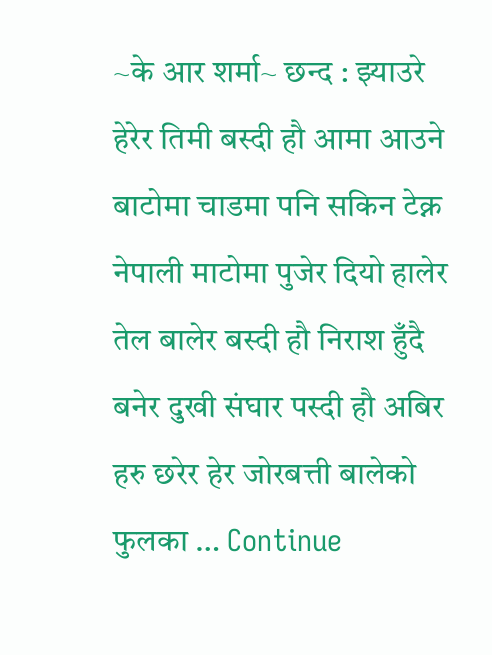~के आर शर्मा~ छन्द : झ्याउरे हेरेर तिमी बस्दी हौ आमा आउने बाटोमा चाडमा पनि सकिन टेक्न नेपाली माटोमा पुजेर दियो हालेर तेल बालेर बस्दी हौ निराश हुँदै बनेर दुखी संघार पस्दी हौ अबिर हरु छरेर हेर जोरबत्ती बालेको फुलका … Continue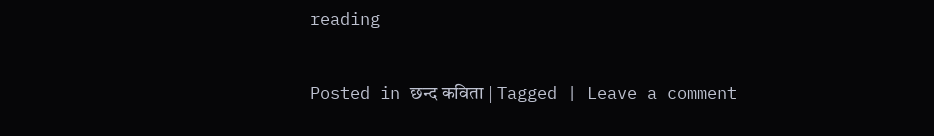reading

Posted in छन्द कविता | Tagged | Leave a comment